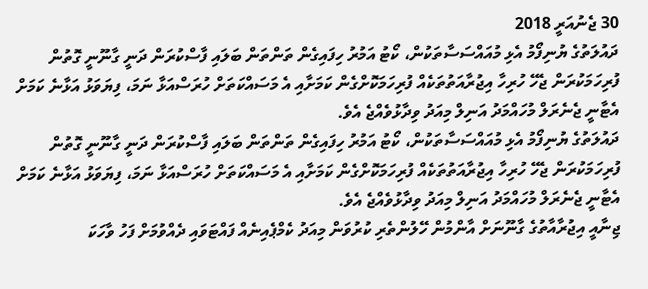30 ޖެނުއަރީ 2018
ދައުލަތުގެ ޔުނިފޯމު އެޅި މުއައްސަސާތަކުން، ކޯޓު އަމުރު ހިފައިގެން ތަންތަން ބަލައި ފާސްކުރަން ދަނީ ގާނޫނީ ގޮތުން ފުރިހަމަކުރަން ޖެހޭ ހުރިހާ އިޖުރާއަތުތަކެއް ފުރިހަމަކޮށްގެން ކަމަށާއި އެ މަސައްކަތަށް ހުރަސްއަޅާ ނަމަ، ފިޔަވަޅު އަޅާނެ ކަމަށް އެޓާނީ ޖެނެރަލް މުހައްމަދު އަނިލް މިއަދު ވިދާޅުވެއްޖެ އެވެ.
ދައުލަތުގެ ޔުނިފޯމު އެޅި މުއައްސަސާތަކުން، ކޯޓު އަމުރު ހިފައިގެން ތަންތަން ބަލައި ފާސްކުރަން ދަނީ ގާނޫނީ ގޮތުން ފުރިހަމަކުރަން ޖެހޭ ހުރިހާ އިޖުރާއަތުތަކެއް ފުރިހަމަކޮށްގެން ކަމަށާއި އެ މަސައްކަތަށް ހުރަސްއަޅާ ނަމަ، ފިޔަވަޅު އަޅާނެ ކަމަށް އެޓާނީ ޖެނެރަލް މުހައްމަދު އަނިލް މިއަދު ވިދާޅުވެއްޖެ އެވެ.
ޖިނާއީ އިޖުރާއާތުގެ ގާނޫނަށް އާންމުން ހޭލުންތެރި ކުރުވަން މިއަދު ކެމްޕެއިނެއް ފައްޓަވައި ދެއްވުމަށް ފަހު ވާހަކަ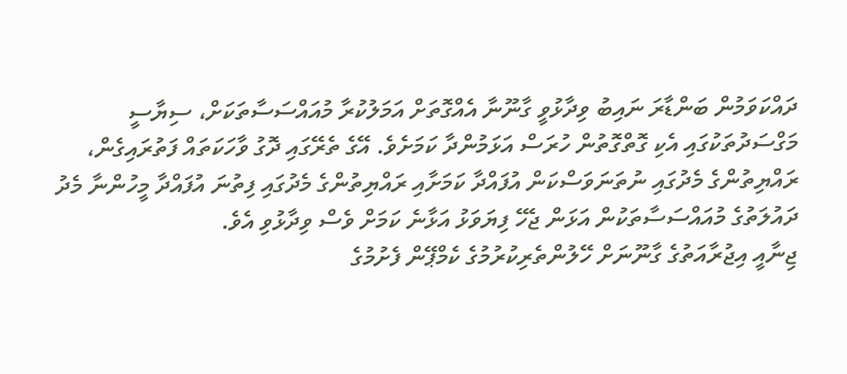ދައްކަވަމުން ބަންޑާރަ ނައިބު ވިދާޅުވީ ގާނޫނާ އެއްގޮތަށް އަމަލުކުރާ މުއައްސަސާތަކަށް، ސިޔާސީ މަގްސަދުތަކުގައި އެކި ގޮތްގޮތުން ހުރަސް އަޅަމުންދާ ކަމަށެވެ. އޭގެ ތެރޭގައި ދޮގު ވާހަކަތައް ފަތުރައިގެން، ރައްޔިތުންގެ މެދުގައި ނުތަނަވަސްކަން އުފައްދާ ކަމަށާއި ރައްޔިތުންގެ މެދުގައި ފިތުނަ އުފައްދާ މީހުންނާ މެދު ދައުލަތުގެ މުއައްސަސާތަކުން އަޅަން ޖެހޭ ފިޔަވަޅު އަޅާނެ ކަމަށް ވެސް ވިދާޅުވި އެވެ.
ޖިނާއީ އިޖުރާއަތުގެ ގާނޫނަށް ހޭލުންތެރިކުރުމުގެ ކެމްޕޭން ފެށުމުގެ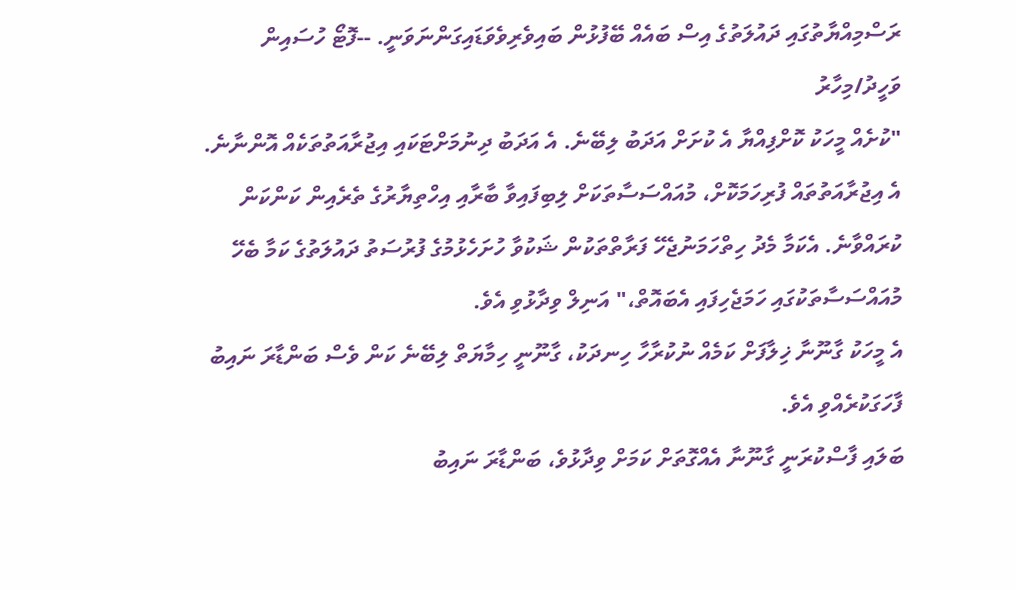ރަސްމިއްޔާތުގައި ދައުލަތުގެ އިސް ބައެއް ބޭފުޅުން ބައިވެރިވެވަޑައިގަންނަވަނީ. --ފޮޓޯ ހުސައިން ވަހީދު/މިހާރު
"ކުށެއް މީހަކު ކޮށްފިއްޔާ އެ ކުށަށް އަދަބު ލިބޭނެ. އެ އަދަބު ދިނުމަށްޓަކައި އިޖުރާއަތުތަކެއް އޮންނާނެ. އެ އިޖުރާއަތުތައް ފުރިހަމަކޮށް، މުއައްސަސާތަކަށް ލިބިފައިވާ ބާރާއި އިހްތިޔާރުގެ ތެރެއިން ކަންކަން ކުރައްވާނެ. އެކަމާ މެދު ހިތްހަމަނުޖެހޭ ފަރާތްތަކުން ޝަކުވާ ހުށަހެޅުމުގެ ފުރުސަތު ދައުލަތުގެ ކަމާ ބެހޭ މުއައްސަސާތަކުގައި ހަމަޖެހިފައި އެބައޮތް،" އަނިލް ވިދާޅުވި އެވެ.
އެ މީހަކު ގާނޫނާ ޚިލާފަށް ކަމެއް ނުކުރާހާ ހިނދަކު، ގާނޫނީ ހިމާޔަތް ލިބޭނެ ކަން ވެސް ބަންޑާރަ ނައިބު ފާހަގަކުރެއްވި އެވެ.
ބަލައި ފާސްކުރަނީ ގާނޫނާ އެއްގޮތަށް ކަމަށް ވިދާޅުވެ، ބަންޑާރަ ނައިބު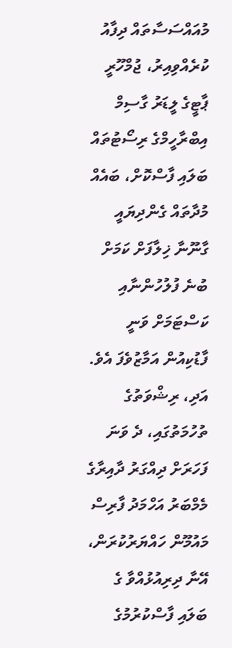މުއައްސަސާތައް ދިފާއު ކުރެއްވިއިރު، ޖުމްހޫރީ ޕާޓީގެ ލީޑަރު ގާސިމް އިބްރާހީމްގެ ރިސޯޓުތައް ބަލައި ފާސްކޮށް، ބައެއް މުދާތައް ގެންދިޔައީ ގާނޫނާ ޚިލާފަށް ކަމަށް ބުނެ ފުލުހުންނާއި ކަސްޓަމަށް ވަނީ ފާޑުކިއުން އަމާޒުވެފަ އެވެ. އަދި، ރިޝްވަތުގެ ތުހުމަތުގައި، ދެ ވަނަ ފަހަރަށް ދިއްގަރު ދާއިރާގެ މެމްބަރު އަހްމަދު ފާރިސް މައުމޫން ހައްޔަރުކުރަން، އޭނާ ދިރިއުޅުއްވާ ގެ ބަލައި ފާސްކުރުމުގެ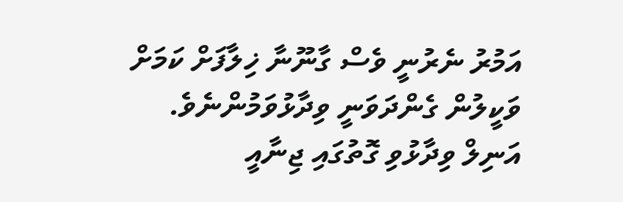އަމުރު ނެރުނީ ވެސް ގާނޫނާ ޚިލާފަށް ކަމަށް ވަކީލުން ގެންދަވަނީ ވިދާޅުވަމުންނެވެ.
އަނިލް ވިދާޅުވި ގޮތުގައި ޖިނާއީ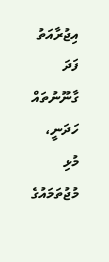އިޖުރާއަތު ފަދަ ގާނޫނުތައް ހަދަނީ، މުޅި މުޖުތަމައުގެ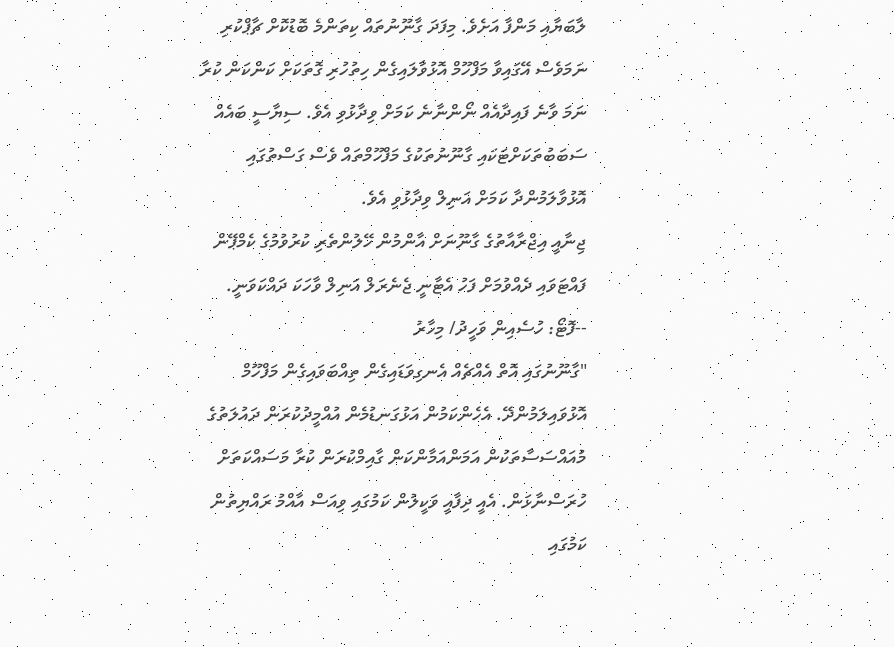ލާބަޔާއި މަންފާ އަށެވެ. މިފަދަ ގާނޫނުތައް ކިތަންމެ ބޮޑުކޮށް ޗާޕްކުރި ނަމަވެސް އޭގައިވާ މަފްހޫމް އޮޅުވާލައިގެން ހިތުހުރި ގޮތަކަށް ކަންކަން ކުރާ ނަމަ ވާނެ ފައިދާއެއް ނޯންނާނެ ކަމަށް ވިދާޅުވި އެވެ. ސިޔާސީ ބައެއް ސަބަބުތަކަށްޓަކައި ގާނޫނުތަކުގެ މަފްހޫމްތައް ވެސް ގަސްތުގައި އޮޅުވާލަމުންދާ ކަމަށް އަނިލް ވިދާޅުވި އެވެ.
ޖިނާއީ އިޖްރާއާތުގެ ގާނޫނަށް އާންމުން ހޭލުންތެރި ކުރުވުމުގެ ކެމްޕޭން ފައްޓަވައި ދެއްވުމަށް ފަހު އެޓާނީ ޖެނެރަލް އަނިލް ވާހަކަ ދައްކަވަނީ. --ފޮޓޯ: ހުސެއިން ވަހީދު/ މިހާރު
"ގާނޫނުގައި އޮތް އެއްޗެއް އެނގިވަޑައިގެން ތިއްބަވައިގެން މަފްހޫމް އޮޅުވައިލަމުންދޭ. އެހެންކަމުން އަޅުގަނޑުމެން އުއްމީދުކުރަން ދައުލަތުގެ މުއައްސަސާތަކުން އަމަންއަމާންކަން ގާއިމްކުރަން ކުރާ މަސައްކަތަށް ހުރަސްނާޅަން. އެއީ ދިފާއީ ވަކީލުން ކަމުގައި ވިއަސް އާއްމު ރައްޔިތުން ކަމުގައި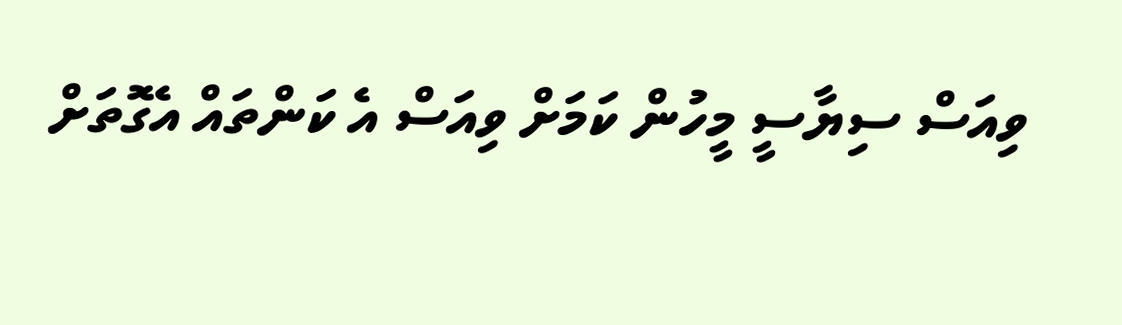ވިއަސް ސިޔާސީ މީހުން ކަމަށް ވިއަސް އެ ކަންތައް އެގޮތަށް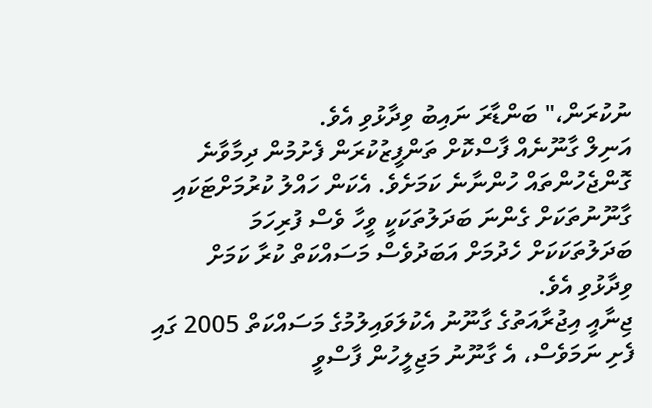ނުކުރަން،" ބަންޑާރަ ނައިބު ވިދާޅުވި އެވެ.
އަނިލް ގާނޫނެއް ފާސްކޮށް ތަންފީޒުކުރަން ފެށުމުން ދިމާވާނެ ގޮންޖެހުންތައް ހުންނާނެ ކަމަށެވެ. އެކަން ހައްލު ކުރުމަށްޓަކައި ގާނޫނުތަކަށް ގެންނަ ބަދަލުތަކަކީ ވީހާ ވެސް ފުރިހަމަ ބަދަލުތަކަކަށް ހެދުމަށް އަބަދުވެސް މަސައްކަތް ކުރާ ކަމަށް ވިދާޅުވި އެވެ.
ޖިނާއީ އިޖުރާއަތުގެ ގާނޫނު އެކުލަވައިލުމުގެ މަސައްކަތް 2005 ގައި ފެށި ނަމަވެސް، އެ ގާނޫނު މަޖިލީހުން ފާސްވީ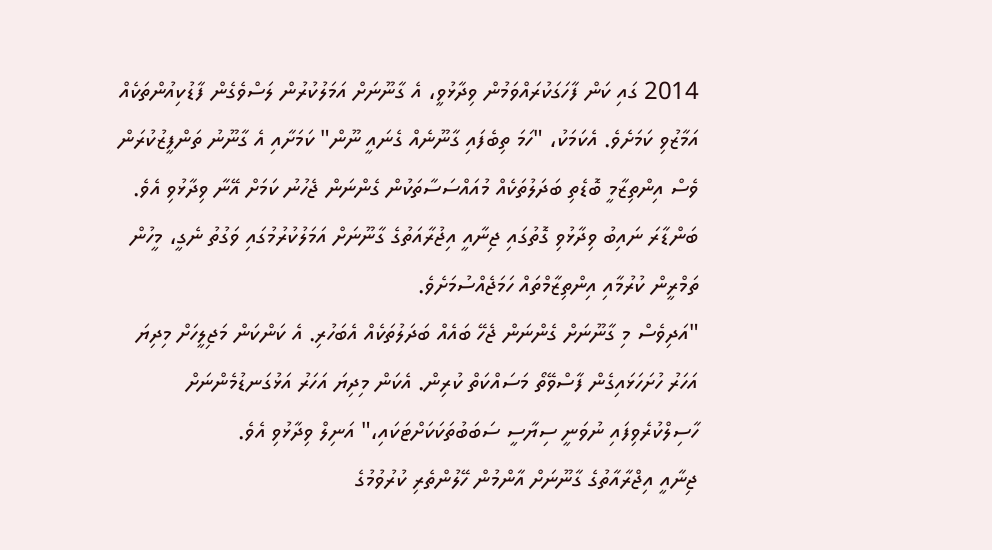2014 ގައި ކަން ފާހަގަކުރައްވަމުން ވިދާޅުވީ، އެ ގާނޫނަށް އަމަލުކުރުން ލަސްވެގެން ފާޑުކިއުންތަކެއް އަމާޒުވި ކަމަށެވެ. އެކަމަކު، "ހަމަ ތިބެފައި ގާނޫނެއް ގެނައީ ނޫން" ކަމަށާއި އެ ގާނޫނު ތަންފީޒުކުރަން ވެސް އިންތިޒާމީ ބޮޑެތި ބަދަލުތަކެއް މުއައްސަސާތަކުން ގެންނަން ޖެހުނު ކަމަށް އޭނާ ވިދާޅުވި އެވެ.
ބަންޑާރަ ނައިބު ވިދާޅުވި ގޮތުގައި ޖިނާއީ އިޖުރާއަތުގެ ގާނޫނަށް އަމަލުކުރުމުގައި ވަގުތު ނެގީ، މީހުން ތަމްރީން ކުރުމާއި އިންތިޒާމްތައް ހަމަޖެއްސުމަށެވެ.
"އަދިވެސް މި ގާނޫނަށް ގެންނަން ޖެހޭ ބައެއް ބަދަލުތަކެއް އެބަހުރި. އެ ކަންކަން މަޖިލީހަށް މިދިޔަ އަހަރު ހުށަހަޅައިގެން ފާސްވޭތޯ މަސައްކަތް ކުރިން. އެކަން މިދިޔަ އަހަރު އަޅުގަނޑުމެންނަށް ހާސިލްކުރެވިފައި ނުވަނީ ސިޔާސީ ސަބަބުތަކަކަށްޓަކައި،" އަނިލް ވިދާޅުވި އެވެ.
ޖިނާއީ އިޖްރާއާތުގެ ގާނޫނަށް އާންމުން ހޭލުންތެރި ކުރުވުމުގެ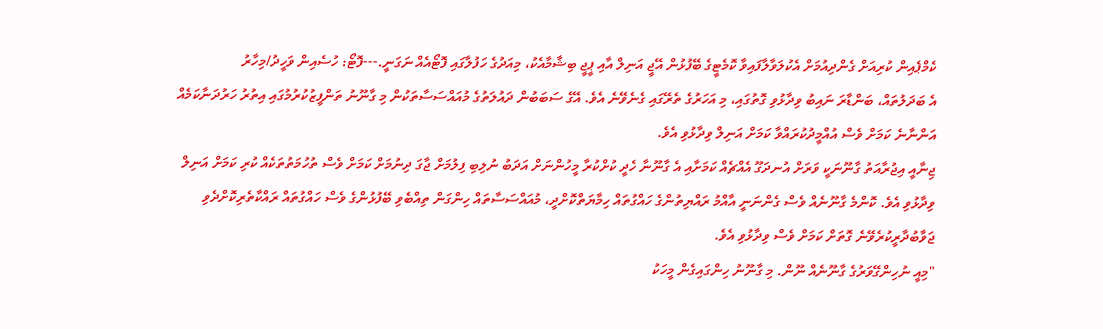ކެމްޕެއިން ކުރިއަށް ގެންދިއުމަށް އެކުލަވާލާފައިވާ ކޮމެޓީގެ ބޭފުޅުން އޭޖީ އަނިލް އާއި ޕީޖީ ބިޝާމާއެކު، މިއަދުގެ ހަފުލާގައި ފޮޓޯއެއް ނަގަނީ.---ފޮޓޯ: ހުސެއިން ވަހީދު/މިހާރު
އެ ބަދަލުތައް، ބަންޑާރަ ނައިބު ވިދާޅުވި ގޮތުގައި، މި އަހަރުގެ ތެރޭގައި ގެނެވޭނެ އެވެ. އޭގެ ސަބަބުން ދައުލަތުގެ މުއައްސަސާތަކުން މި ގާނޫނު ތަންފީޒުކުރުމުގައި އިތުރު ހަރުދަނާކަމެއް އަންނާނެ ކަމަށް ވެސް އުއްމީދުކުރައްވާ ކަމަށް އަނިލް ވިދާޅުވި އެވެ.
ޖިނާއީ އިޖުރާއަތު ގާނޫނަކީ ވަރަށް އުނދަގޫ އެއްޗެއް ކަމަށާއި އެ ގާނޫނާ ހެދީ ކުށްކުރާ މީހުންނަށް އަދަބު ނުލިބި ފިލުމަށް ޖާގަ ދިނުމަށް ކަމަށް ވެސް ތުހުމަތުތަކެއް ކުރި ކަމަށް އަނިލް ވިދާޅުވި އެވެ. ކޮންމެ ގާނޫނެއް ވެސް ގެންނަނީ އާއްމު ރައްޔިތުންގެ ހައްގުތައް ހިމާޔަތްކޮށްދީ، މުއައްސަސާތައް ހިންގަން ތިއްބެވި ބޭފުޅުންގެ ވެސް ހައްގުތައް ރައްކާތެރިކޮށްދެވި ޖަވާބުދާރީކުރެވޭނެ ގޮތަށް ކަމަށް ވެސް ވިދާޅުވި އެވެ.
"މިއީ ނުހިންގޭވަރުގެ ގާނޫނެއް ނޫން. މި ގާނޫނު ހިންގައިގެން މީހަކު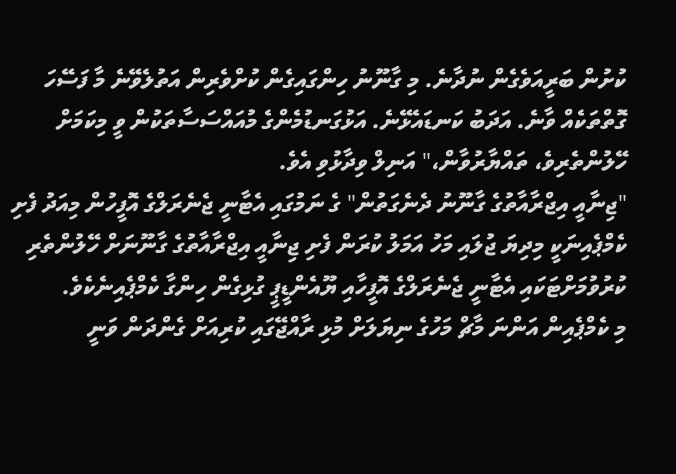ކުށުން ބަރީއަވެގެން ނުދާނެ. މި ގާނޫނު ހިންގައިގެން ކުށްވެރިން އަތުލެވޭނެ މާ ފަސޭހަ ގޮތްތަކެއް ވާނެ. އަދަބު ކަނޑައެޅޭނެ. އަޅުގަނޑުމެންގެ މުއައްސަސާތަކުން ވީ މިކަމަށް ހޭލުންތެރިވެ، ތައްޔާރުވާން،" އަނިލް ވިދާޅުވި އެވެ.
"ޖިނާއީ އިޖްރާއާތުގެ ގާނޫނު ދެނެގަތުން" ގެ ނަމުގައި އެޓާނީ ޖެނެރަލްގެ އޮފީހުން މިއަދު ފެށި ކެމްޕެއިނަކީ މިދިޔަ ޖުލައި މަހު އަމަލު ކުރަން ފެށި ޖިނާއީ އިޖްރާއާތުގެ ގާނޫނަށް ހޭލުންތެރި ކުރުވުމަށްޓަކައި އެޓާނީ ޖެނެރަލްގެ އޮފީހާއި ޔޫއެންޑީޕީ ގުޅިގެން ހިންގާ ކެމްޕެއިނެކެވެ.
މި ކެމްޕެއިން އަންނަ މާޗް މަހުގެ ނިޔަލަށް މުޅި ރާއްޖޭގައި ކުރިއަށް ގެންދަން ވަނީ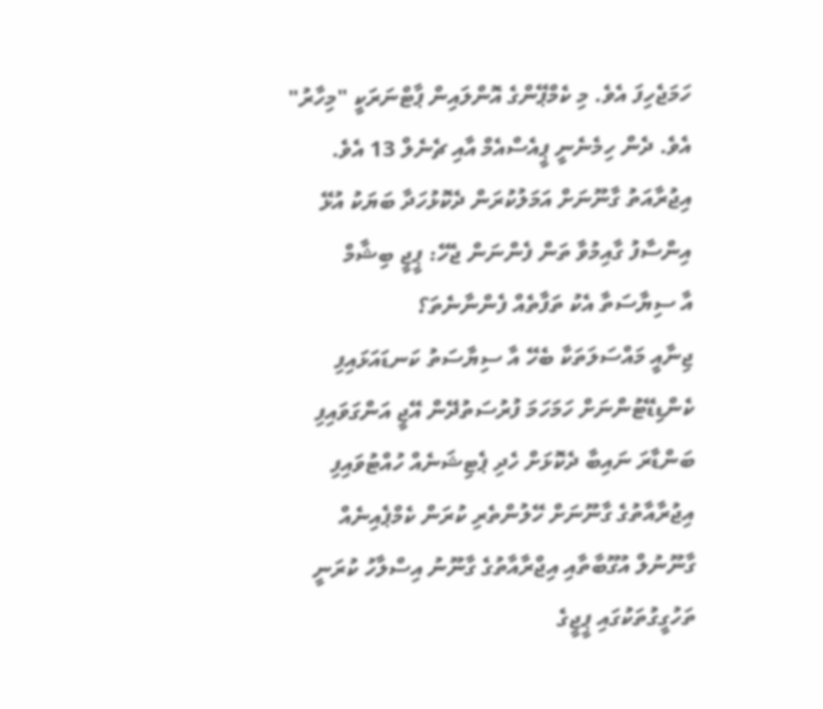ހަމަޖެހިފަ އެވެ. މި ކެމްޕޭންގެ އޮންލައިން ޕާޓްނަރަކީ "މިހާރު" އެވެ. ދެން ހިމެނެނީ ޕީއެސްއެމް އާއި ޗެނެލް 13 އެވެ.
އިޖުރާއަތު ގާނޫނަށް އަމަލުކުރަން ދެކޮޅުހަދާ ބަޔަކު އުޅޭ
އިންސާފު ގާއިމުވާ ތަން ފެންނަން ޖެހޭ: ޕީޖީ ބިޝާމް
އާ ސިޔާސަތާ އެކު ތަފާތެއް ފެންނާނެތަ؟
ޖިނާއީ މައްސަލަތަކާ ބެހޭ އާ ސިޔާސަތު ކަނޑައަޅައިފި
ކެންޑިޑޭޓުންނަށް ހަމަހަމަ ފުރުސަތުދޭން އޭޖީ އަންގަވައިފި
ބަންޑާރަ ނައިބާ ދެކޮޅަށް ހެދި ޕެޓިޝަނެއް ހުއްޓުވައިފި
އިޖުރާއާތުގެ ގާނޫނަށް ހޭލުންތެރި ކުރަން ކެމްޕެއިނެއް
ގާނޫނުލް އުގޫބާތާއި އިޖްރާއާތުގެ ގާނޫނު އިސްލާހު ކުރަނީ
ތަހުގީގުތަކުގައި ޕީޖީގެ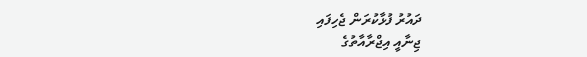ދައުރު ފުޅާކުރަން ޖެހިފައި
ޖިނާއީ އިޖްރާއާތުގެ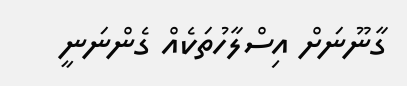ގާނޫނަށް އިސްލާހުތަކެއް ގެންނަނީ